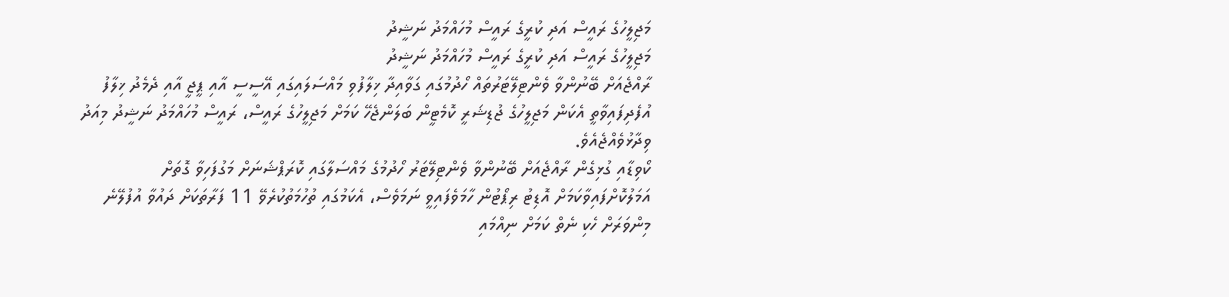މަޖިލީހުގެ ރައީސް އަދި ކުރީގެ ރައީސް މުހައްމަދު ނަޝީދު
މަޖިލީހުގެ ރައީސް އަދި ކުރީގެ ރައީސް މުހައްމަދު ނަޝީދު
ރާއްޖެއަށް ބޭނުންވާ ވެންޓިލޭޓަރުތައް ހޯދުމުގައި ގަވާއިދާ ޚިލާފުވި މައްސަލައިގައި އޭސީސީ އާއި ޕީޖީ އާއި ދެމެދު ޚިލާފު އުފެދިފައިވާތީ އެކަން މަޖިލީހުގެ ޖުޑިޝަރީ ކޮމެޓީން ބަލަންޖެހޭ ކަމަށް މަޖިލީހުގެ ރައީސް، ރައީސް މުހައްމަދު ނަޝީދު މިއަދު ވިދާޅުވެއްޖެއެވެ.
ކޯވިޑާއި ގުޅިގެން ރާއްޖެއަށް ބޭނުންވާ ވެންޓިލޭޓަރު ހޯދުމުގެ މައްސަލާގައި ކޮރަޕްޝަނަށް މަގުފަހިވާ ގޮތަށް އަމަލުކޮށްފައިވާކަމަށް އޮޑިޓު ރިޕޯޓުން ހާމަވެފައިވީ ނަމަވެސް، އެކަމުގައި ތުހުމަތުކުރެވޭ 11 ފަރާތަކަށް ދައުވާ އުފުލޭނެ މިންވަރަށް ހެކި ނެތް ކަމަށް ނިއްމައި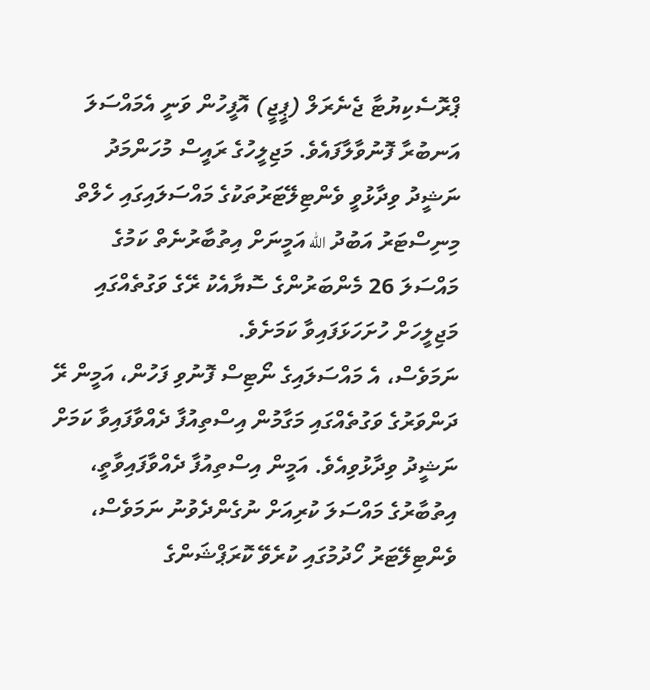ޕްރޮސެކިޔުޓާ ޖެނެރަލް (ޕީޖީ) އޮފީހުން ވަނީ އެމައްސަލަ އަނބުރާ ފޮނުވާލާފައެވެ. މަޖިލީހުގެ ރައީސް މުހަންމަދު ނަޝީދު ވިދާޅުވީ ވެންޓިލޭޓަރުތަކުގެ މައްސަލައިގައި ހެލްތް މިނިސްޓަރު އަބުދު الله އަމީނަށް އިތުބާރުނެތް ކަމުގެ މައްސަލަ 26 މެންބަރުންގެ ސޮޔާއެކު ރޭގެ ވަގުތެއްގައި މަޖިލީހަށް ހުށަހަޅަފައިވާ ކަމަށެވެ.
ނަމަވެސް، އެ މައްސަލައިގެ ނޯޓިސް ފޮނުވި ފަހުން، އަމީން ރޭ ދަންވަރުގެ ވަގުތެއްގައި މަގާމުން އިސްތިއުފާ ދެއްވާފައިވާ ކަމަށް ނަޝީދު ވިދާޅުވިއެވެ. އަމީން އިސްތިއުފާ ދެއްވާފައިވާތީ، އިތުބާރުގެ މައްސަލަ ކުރިއަށް ނުގެންދެވުނު ނަމަވެސް، ވެންޓިލޭޓަރު ހޯދުމުގައި ކުރެވޭ ކޮރަޕްޝަންގެ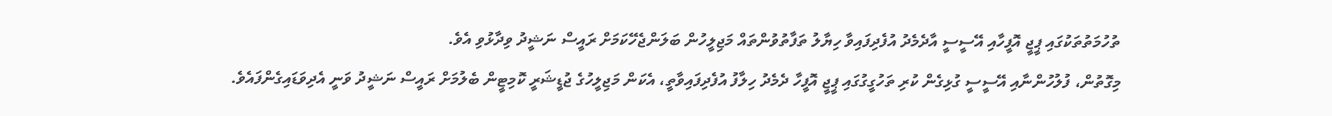ތުހުމަތުތަކުގައި ޕީޖީ އޮފީހާއި އޭސީސީ އާދެމެދު އުފެދިފައިވާ ހިޔާލު ތަފާތުވުންތައް މަޖިލީހުން ބަލަންޖެހޭކަމަށް ރައީސް ނަޝީދު ވިދާޅުވި އެވެ.
މިގޮތުން، ފުލުހުންނާއި އޭސީސީ ގުޅިގެން ކުރި ތަހުގީގުގައި ޕީޖީ އޮފީހާ ދެމެދު ހިލާފު އުފެދިފައިވާތީ، އެކަން މަޖިލީހުގެ ޖުޑީޝަރީ ކޮމިޓީން ބެލުމަށް ރައީސް ނަޝީދު ވަނީ އެދިވަޑައިގެންފައެވެ.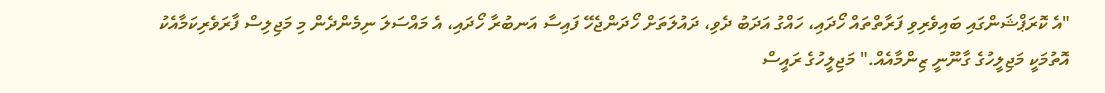"އެ ކޮރަޕްޝަންގައި ބައިވެރިވި ފަރާތްތައް ހޯދައި، ހައްގު އަދަބު ދެވި، ދައުލަތަށް ހޯދަންޖެހޭ ފައިސާ އަނބުރާ ހޯދައި، އެ މައްސަލަ ނިމެންދެން މި މަޖިލިސް ފާރަވެރިކަމާއެކު އޮތުމަކީ މަޖިލީހުގެ ގާނޫނީ ޒިންމާއެއް." މަޖިލީހުގެ ރައީސް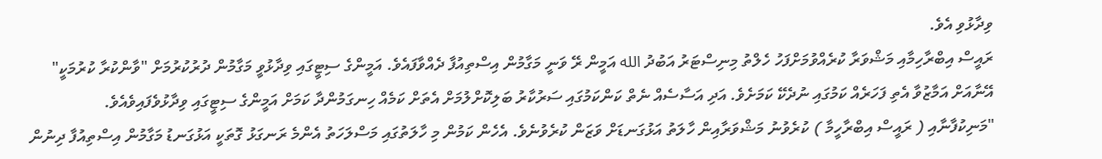ވިދާޅުވި އެވެ.
ރައީސް އިބްރާހިމާއި މަޝްވަރާ ކުރެއްވުމަށްފަހު ހެލްތު މިނިސްޓަރު އަބުދު الله އަމީން ރޭ ވަނީ މަގާމުން އިސްތިއުފާ ދެއްވާފައެވެ. އަމީންގެ ސިޓީގައި ވިދާޅުވީ މަގާމުން ދުރުކުރުމަށް "ވާންކުރާ ކުރުމަކީ" އޭނާއަށް އަމާޒުވާ އެތި ފަހަރެއް ކަމުގައި ނުދެކޭ ކަމަށެވެ. އަދި އަސާސެއް ނެތް ކަންކަމުގައި ސަރުކާރު ބަލިކޮށްލުމަށް އެތަށް ކަމެއް ހިނގަމުންދާ ކަމަށް އަމީންގެ ސިޓީގައި ވިދާޅުވެފައިވެއެވެ.
"މަނިކުފާނާއި ( ރައީސް އިބްރާހީމާ ) ކުރެވުނު މަޝްވަރާއިން ހާލަތު އަޅުގަނޑަށް ވަޒަން ކުރެވުނެވެ. އެހެން ކަމުން މި ހާލަތުގައި މަސްލަހަތު އެންމެ ރަނގަޅު ގޮތަކީ އަޅުގަނޑު މަގާމުން އިސްތިއުފާ ދިނުން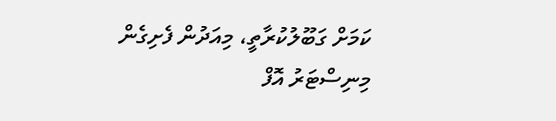ކަމަށް ގަބޫލުކުރާތީ، މިއަދުން ފެށިގެން މިނިސްޓަރު އޮފް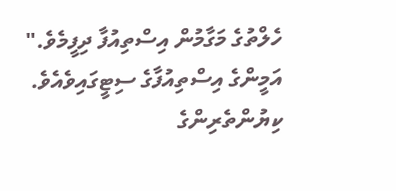ހެލްތުގެ މަގާމުން އިސްތިއުފާ ދިފީމެވެ." އަމީންގެ އިސްތިއުފާގެ ސިޓީގައިވެއެވެ.
ކިޔުންތެރިންގެ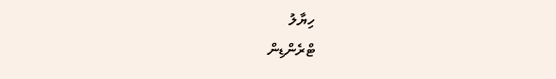ހިޔާލު
ޓްރެންޑިން